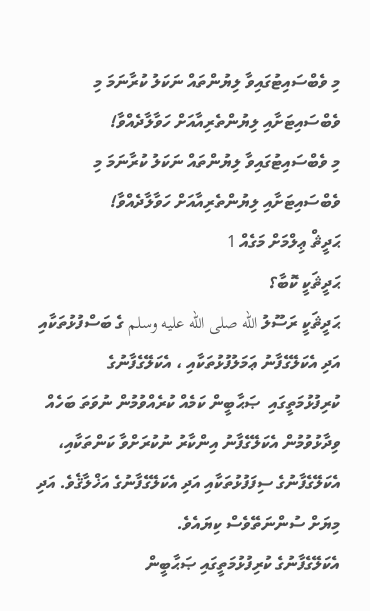މި ވެބްސައިޓުގައިވާ ލިޔުންތައް ނަކަލު ކުރާނަމަ މި ވެބްސައިޓަށާއި ލިޔުންތެރިއާއަށް ހަވާލާދެއްވާ!
މި ވެބްސައިޓުގައިވާ ލިޔުންތައް ނަކަލު ކުރާނަމަ މި ވެބްސައިޓަށާއި ލިޔުންތެރިއާއަށް ހަވާލާދެއްވާ!
ޙަދީޘް ޢިލްމަށް މަގެއް 1
ޙަދީޘަކީ ކޮބާ؟
ޙަދީޘަކީ ރަސޫލު الله صلى الله عليه وسلم ގެ ބަސްފުޅުތަކާއި އަދި އެކަލޭގެފާނު ޢަމަލުފުޅުތަކާއި ، އެކަލޭގެފާނުގެ ކުރިފުޅުމަތީގައި  ޞަޙާބީން ކަމެއް ކުރެއްވުމުން ނުވަތަ ބަހެއް ވިދާޅުވުމުން އެކަލޭގެފާނު އިންކާރު ނުކުރަށްވާ ކަންތަކާއި، އެކަލޭގެފާނުގެ ސިފަފުޅުތަކާއި އަދި އެކަލޭގެފާނުގެ އަޚްލާޤެވެ. އަދި މިޔަށް ސުންނަތޭވެސް ކިޔައެވެ.
އެކަލޭގެފާނުގެ ކުރިފުޅުމަތީގައި ޞަޙާބީން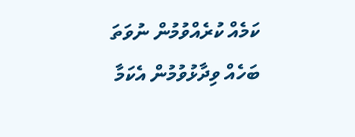ކަމެއް ކުރެއްވުމުން ނުވަތަ ބަހެއް ވިދާޅުވުމުން އެކަމާ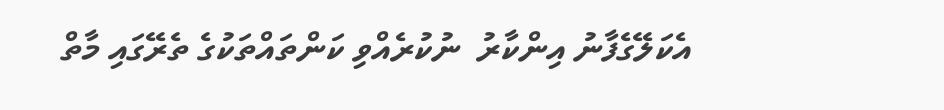އެކަލޭގެފާނު އިންކާރު  ނުކުރެއްވި ކަންތައްތަކުގެ ތެރޭގައި މާތް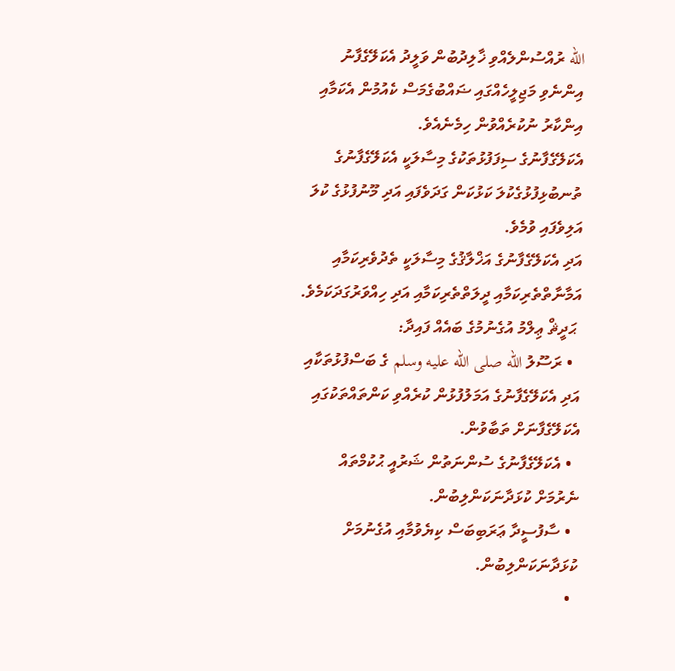الله ރުއްސުންލެއްވި ޚާލިދުބުން ވަލީދު އެކަލޭގެފާނު އިންނެވި މަޖިލީހެއްގައި ޟައްބުގެމަސް ކެއުމުން އެކަމާއި އިންކާރު ނުކުރެއްވުން ހިމެނެއެވެ.
އެކަލޭގެފާނުގެ ސިފަފުޅުތަކުގެ މިސާލަކީ އެކަލޭގެފާނުގެ ތުނބުޅިފުޅުގެކުލަ ކަޅުކަން ގަދަވެފައި އަދި މޫނުފުޅުގެ ކުލަ އަލިވެފައި ވުމެވެ.
އަދި އެކަލޭގެފާނުގެ އަޚްލާޤުގެ މިސާލަކީ ތެދުވެރިކަމާއި އަމާނާތްތެރިކަމާއި ދީލަތްތެރިކަމާއި އަދި ހިއްވަރުގަދަކަމެވެ.
 ޙަދީޘް ޢިލްމު އުގެނުމުގެ ބައެއް ފައިދާ:
  • ރަސޫލު الله صلى الله عليه وسلم ގެ ބަސްފުޅުތަކާއި އަދި އެކަލޭގެފާނުގެ އަމަލުފުޅުން ކުރެއްވި ކަންތައްތަކުގައި އެކަލޭގެފާނަށް ތަބާވުން.
  • އެކަލޭގެފާނުގެ ސުންނަތުން ޝަރުއީ ޙުކުމްތައް ނެރުމަށް ކުޅަދާނަކަންލިބުން.
  • ސާފުސީދާ ޢަރަބިބަސް ކިޔެވުމާއި އުގެނުމަށް ކުޅަދާނަކަންލިބުން.
  •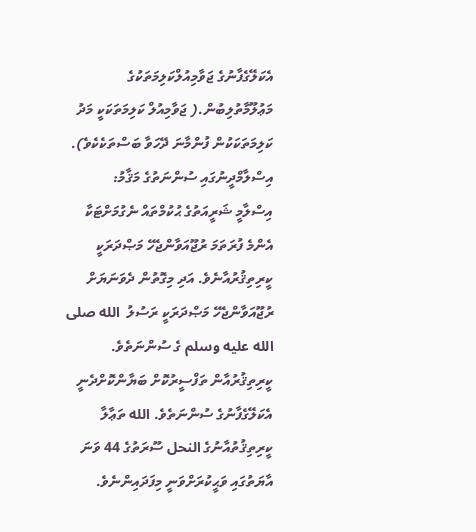އެކަލޭގެފާނުގެ ޖަވާމިއުލްކަލިމަތަކުގެ މަޢުލޫމާތުލިބުން.( ޖަވާމިއުލް ކަލިމަތަކަކީ މަދު ކަލިމަތަކަކުން ފުންމާނަ ދޭހަވާ ބަސްތަކެކެވެ).
އިސްލާމްދީނުގައި ސުންނަތުގެ މަޤާމު:
އިސްލާމީ ޝަރީއަތުގެ ޙުކުމްތައް ނެގުމަށްޓަކާ އެންމެ ފުރަތަމަ ރުޖޫއަވާންޖެހޭ މަޞްދަރަކީ ކީރިތިޤުރުއާނެވެ. އަދި މިގޮތުން ދެވަނަޔަށް ރުޖޫއަވާންޖެހޭ މަޞްދަރަކީ ރަސުލު  الله صلى الله عليه وسلم ގެ ސުންނަތެވެ. ކީރިތިޤުރުއާން ތަފްސީރުކޮށް ބަޔާންކޮށްދެނީ އެކަލޭގެފާނުގެ ސުންނަތެވެ. الله ތަޢާލާ ކީރިތިޤުތުއާނުގެ النحل ސޫރަތުގެ 44 ވަނަ އާޔަތުގައި ވަޙީކުރަށްވަނީ މިފަދައިންނެވެ.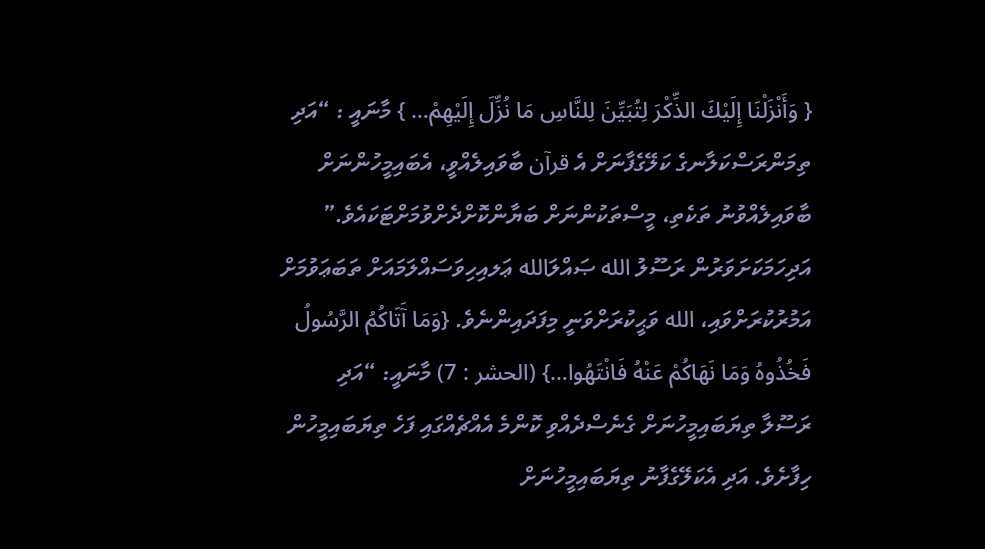{ وَأَنْزَلْنَا إِلَيْكَ الذِّكْرَ لِتُبَيِّنَ لِلنَّاسِ مَا نُزِّلَ إِلَيْهِمْ… } މާނައީ : “އަދި ތިމަންރަސްކަލާނގެ ކަލޭގެފާނަށް އެ قرآن ބާވައިލެއްވީ، އެބައިމީހުންނަށް ބާވައިލެއްވުނު ތަކެތި، މީސްތަކުންނަށް ބަޔާންކޮށްދެށްވުމަށްޓަކައެވެ.”
އަދިހަމަކަށަވަރުން ރަސޫލު الله ޞައްލަالله ޢަލއިހިވަސައްލަމައަށް ތަބަޢަވުމަށް އަމުރުކުރަށްވައި، الله ވަޙީކުރަށްވަނީ މިފަދައިންނެވެ. {وَمَا آَتَاكُمُ الرَّسُولُ فَخُذُوهُ وَمَا نَهَاكُمْ عَنْهُ فَانْتَهُوا…} (الحشر : 7) މާނައީ: “އަދި ރަސޫލާ ތިޔަބައިމީހުނަށް ގެނެސްދެއްވި ކޮންމެ އެއްޗެއްގައި ފަހެ ތިޔަބައިމީހުން ހިފާށެވެ. އަދި އެކަލޭގެފާނު ތިޔަބައިމީހުނަށް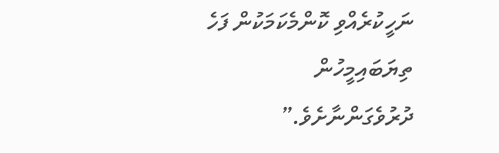ނަހީކުރެއްވި ކޮންމެކަމަކުން ފަހެ ތިޔަބައިމީހުން ދުރުވެގަންނާށެވެ.”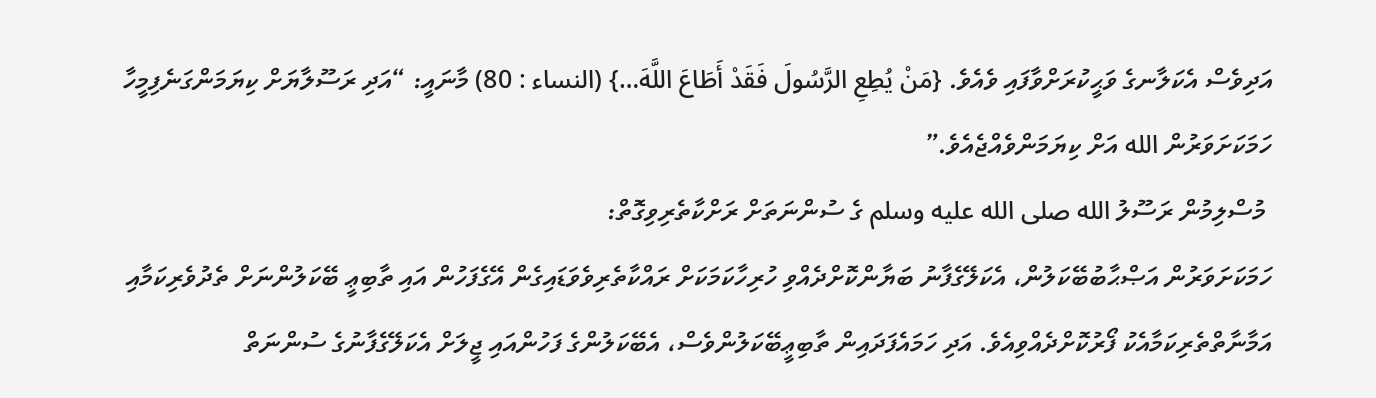އަދިވެސް އެކަލާނގެ ވަޙީކުރަށްވާފައި ވެއެވެ. {مَنْ يُطِعِ الرَّسُولَ فَقَدْ أَطَاعَ اللَّهَ…} (النساء : 80) މާނައީ: “އަދި ރަސޫލާޔަށް ކިޔަމަންގަނެފިމީހާ ހަމަކަށަވަރުން الله އަށް ކިޔަމަންވެއްޖެއެވެ.”
 މުސްލިމުން ރަސޫލު الله صلى الله عليه وسلم ގެ ސުންނަތަށް ރަށްކާތެރިވިގޮތް:
ހަމަކަށަވަރުން އަޞްޙާބުބޭކަލުން، އެކަލޭގެފާނު ބަޔާންކޮށްދެއްވި ހުރިހާކަމަކަށް ރައްކާތެރިވެވަޑައިގެން އޭގެފަހުން އައި ތާބިޢީ ބޭކަލުންނަށް ތެދުވެރިކަމާއި އަމާނާތްތެރިކަމާއެކު ފޯރުކޮށްދެއްވިއެވެ. އަދި ހަމައެފަދައިން ތާބިޢީބޭކަލުންވެސް، އެބޭކަލުންގެ ފަހުންއައި ޖީލަށް އެކަލޭގެފާނުގެ ސުންނަތް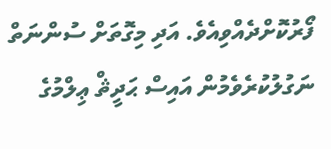ފޯރުކޮށްދެއްވިއެވެ. އަދި މިގޮތަށް ސުންނަތް ނަގުލުކުރެވެމުން އައިސް ޙަދީޘް ޢިލްމުގެ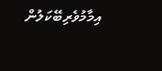އިމާމުވެރިބޭކަލުން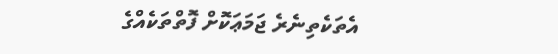އެތަކެތިނެރެ ޖަމަޢަކޮށް ފޮތްތަކެއްގެ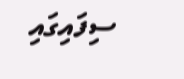ސިފައިގައި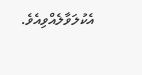އެކުލަވާލެއްވިއެވެ.